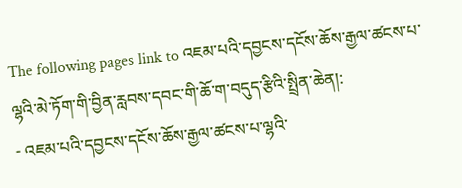The following pages link to འཇམ་པའི་དབྱངས་དངོས་ཆོས་རྒྱལ་ཚངས་པ་ལྷའི་མེ་ཏོག་གི་བྱིན་རླབས་དབང་གི་ཆོ་ག་བདུད་རྩིའི་སྤྲིན་ཆེན།:
- འཇམ་པའི་དབྱངས་དངོས་ཆོས་རྒྱལ་ཚངས་པ་ལྷའི་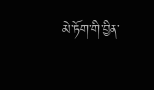མེ་ཏོག་གི་བྱིན་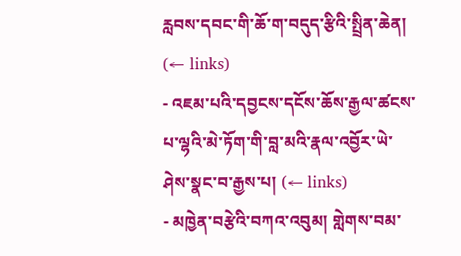རླབས་དབང་གི་ཆོ་ག་བདུད་རྩིའི་སྤྲིན་ཆེན། (← links)
- འཇམ་པའི་དབྱངས་དངོས་ཆོས་རྒྱལ་ཚངས་པ་ལྷའི་མེ་ཏོག་གི་བླ་མའི་རྣལ་འབྱོར་ཡེ་ཤེས་སྣང་བ་རྒྱས་པ། (← links)
- མཁྱེན་བརྩེའི་བཀའ་འབུམ། གླེགས་བམ་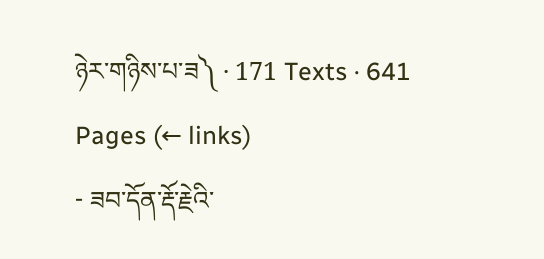ཉེར་གཉིས་པ་ཟ༽ · 171 Texts · 641 Pages (← links)
- ཟབ་དོན་རྡོ་རྗེའི་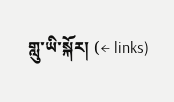གླུ་ཡི་སྐོར། (← links)